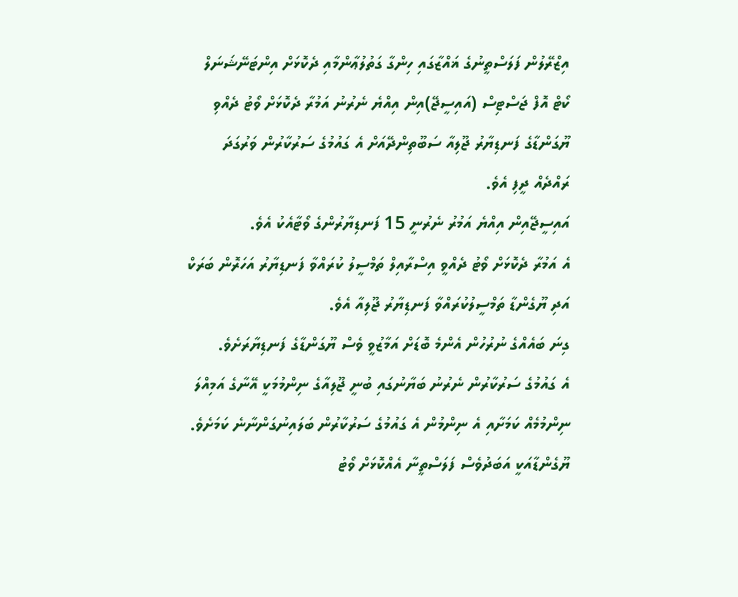އިޒްރޭލުން ފަލަސްތީނުގެ ޣައްޒާގައި ހިންގާ ގަތުލުޢާންމާއި ދެކޮޅަށް އިންޓަނޭޝަނަލް ކޯޓް އޮފް ޖަސްޓިސް (އައިސީޖޭ)އިން އިއްޔެ ނެރުނު އަމުރާ ދެކޮޅަށް ވޯޓު ދެއްވި ޔޫގަންޑާގެ ފަނޑިޔާރު ޖޫލިއާ ސަބޫތިންދޭއަށް އެ ގައުމުގެ ސަރުކާރުން ވަރުގަދަ ރައްދެއް ދީފި އެވެ.
އައިސީޖޭއިން އިއްޔެ އަމުރު ނެރުނީ 15 ފަނޑިޔާރުންގެ ވޯޓާއެކު އެވެ.
އެ އަމުރާ ދެކޮޅަށް ވޯޓު ދެއްވީ އިސްރާއިލް ތަމްސީލު ކުރައްވާ ފަނޑިޔާރު އަހަރޮން ބަރަކް އަދި ޔޫގެންޑާ ތަމްސީލުކުރައްވާ ފަނޑިޔާރު ޖޫލިއާ އެވެ.
ގިނަ ބައެއްގެ ނުރުހުން އެންމެ ބޮޑަށް އަމާޒުވީ ވެސް ޔޫގަންޑާގެ ފަނޑިޔާރަށެވެ.
އެ ގައުމުގެ ސަރުކާރުން ނެރުނު ބަޔާނުގައި ބުނީ ޖޫލިއާގެ ނިންމުމަކީ އޭނާގެ އަމިއްލަ ނިންމުމެއް ކަމަށާއި އެ ނިންމުން އެ ގައުމުގެ ސަރުކާރުން ބަލައިނުގަންނާނެ ކަމަށެވެ.
ޔޫގެންޑާއަކީ އަބަދުވެސް ފަލަސްތީނާ އެއްކޮޅަށް ވޯޓު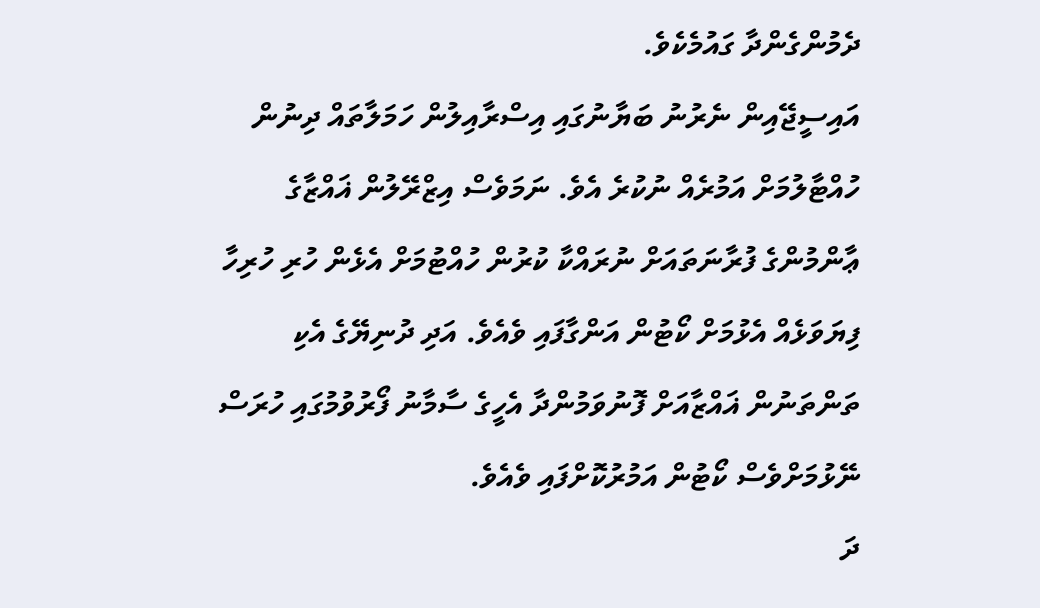ދެމުންގެންދާ ގައުމެކެވެ.
އައިސީޖޭއިން ނެރުނު ބަޔާނުގައި އިސްރާއިލުން ހަމަލާތައް ދިނުން ހުއްޓާލުމަށް އަމުރެއް ނުކުރެ އެވެ. ނަމަވެސް އިޒްރޭލުން ޣައްޒާގެ ޢާންމުންގެ ފުރާނަތައަށް ނުރައްކާ ކުރުން ހުއްޓުމަށް އެޅެން ހުރި ހުރިހާ ފިޔަވަޅެއް އެޅުމަށް ކޯޓުން އަންގާފައި ވެއެވެ. އަދި ދުނިޔޭގެ އެކި ތަންތަނުން ޣައްޒާއަށް ފޮނުވަމުންދާ އެހީގެ ސާމާނު ފޯރުވުމުގައި ހުރަސް ނޭޅުމަށްވެސް ކޯޓުން އަމުރުކޮށްފައި ވެއެވެ.
ދަ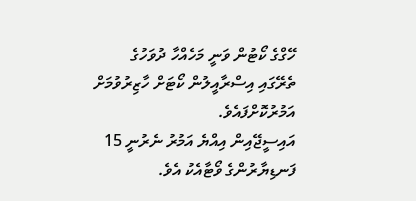ހޭގްގެ ކޯޓުން ވަނީ މަހެއްހާ ދުވަހުގެ ތެރޭގައި އިސްރާއީލުން ކޯޓަށް ހާޒިރުވުމަށް އަމުރުކޮށްފައެވެ.
އައިސީޖޭއިން އިއްޔެ އަމުރު ނެރުނީ 15 ފަނޑިޔާރުންގެ ވޯޓާއެކު އެވެ.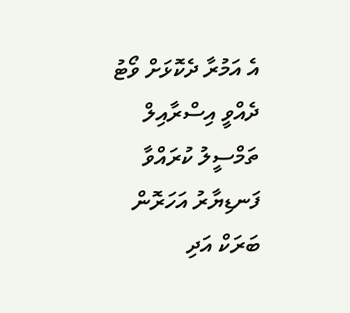އެ އަމުރާ ދެކޮޅަށް ވޯޓު ދެއްވީ އިސްރާއިލް ތަމްސީލު ކުރައްވާ ފަނޑިޔާރު އަހަރޮން ބަރަކް އަދި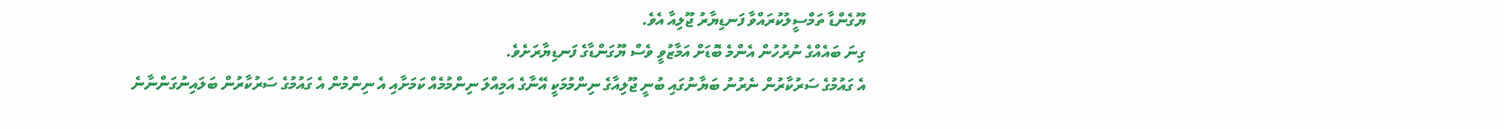ޔޫގެންޑާ ތަމްސީލުކުރައްވާ ފަނޑިޔާރު ޖޫލިއާ އެވެ.
ގިނަ ބައެއްގެ ނުރުހުން އެންމެ ބޮޑަށް އަމާޒުވީ ވެސް ޔޫގަންޑާގެ ފަނޑިޔާރަށެވެ.
އެ ގައުމުގެ ސަރުކާރުން ނެރުނު ބަޔާނުގައި ބުނީ ޖޫލިއާގެ ނިންމުމަކީ އޭނާގެ އަމިއްލަ ނިންމުމެއް ކަމަށާއި އެ ނިންމުން އެ ގައުމުގެ ސަރުކާރުން ބަލައިނުގަންނާނެ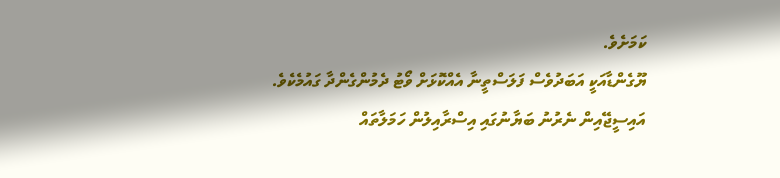ކަމަށެވެ.
ޔޫގެންޑާއަކީ އަބަދުވެސް ފަލަސްތީނާ އެއްކޮޅަށް ވޯޓު ދެމުންގެންދާ ގައުމެކެވެ.
އައިސީޖޭއިން ނެރުނު ބަޔާނުގައި އިސްރާއިލުން ހަމަލާތައް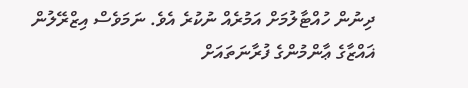ދިނުން ހުއްޓާލުމަށް އަމުރެއް ނުކުރެ އެވެ. ނަމަވެސް އިޒްރޭލުން ޣައްޒާގެ ޢާންމުންގެ ފުރާނަތައަށް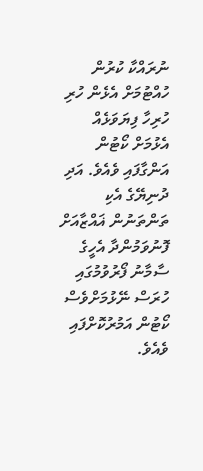ނުރައްކާ ކުރުން ހުއްޓުމަށް އެޅެން ހުރި ހުރިހާ ފިޔަވަޅެއް އެޅުމަށް ކޯޓުން އަންގާފައި ވެއެވެ. އަދި ދުނިޔޭގެ އެކި ތަންތަނުން ޣައްޒާއަށް ފޮނުވަމުންދާ އެހީގެ ސާމާނު ފޯރުވުމުގައި ހުރަސް ނޭޅުމަށްވެސް ކޯޓުން އަމުރުކޮށްފައި ވެއެވެ.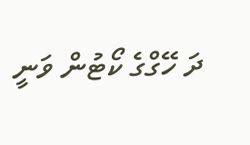ދަ ހޭގްގެ ކޯޓުން ވަނީ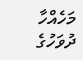މަހެއްހާ ދުވަހުގެ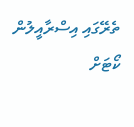ތެރޭގައި އިސްރާއީލުން ކޯޓަށް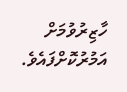ހާޒިރުވުމަށް އަމުރުކޮށްފައެވެ.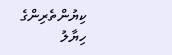ކިޔުންތެރިންގެ ހިޔާލު